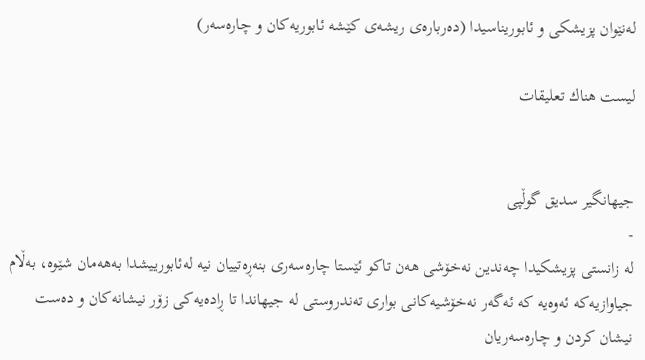له‌نێوان پزیشكی و ئابوریناسیدا (ده‌رباره‌ی ریشه‌ی كێشه‌ ئابوریه‌كان و چاره‌سه‌ر)

ليست هناك تعليقات


جیهانگیر سدیق گوڵپی
-
لە ‌زانستی پزیشكیدا چه‌ندین نه‌خۆشی هه‌ن تاكو ئێستا چاره‌سه‌ری بنه‌ڕه‌تییان نیه‌ له‌ئابورییشدا به‌هه‌مان شێوه‌، به‌ڵام جیاوازیه‌كه‌ ئه‌وه‌یه‌ كه‌ ئه‌گه‌ر نه‌خۆشیه‌كانی بواری تەندروستی له‌ جیهاندا تا ڕاده‌یه‌كی زۆر نیشانه‌كان و ده‌ست نیشان كردن و چاره‌سه‌ریان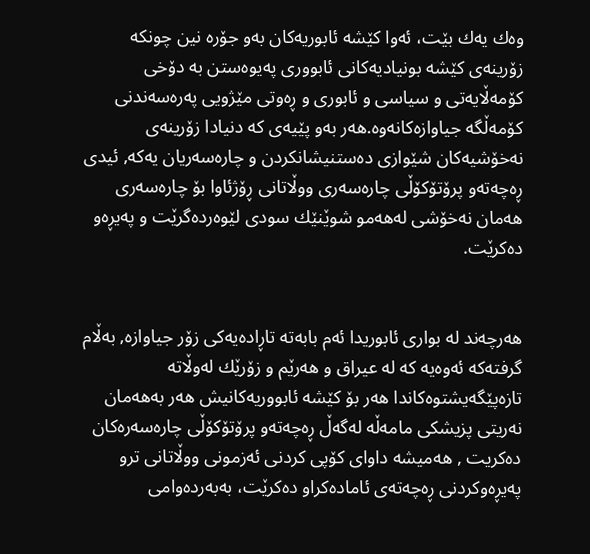وه‌ك یه‌ك بێت، ئه‌وا كێشه‌ ئابوریه‌كان به‌و جۆره‌ نین‌ چونكه‌ زۆرینه‌ی كێشه‌ بونیادیه‌كانی ئابووری په‌یوه‌ستن به‌ دۆخی كۆمه‌ڵایه‌تی و سیاسی و ئابوری و ڕه‌وتی مێژویی په‌ره‌سه‌ندنی كۆمه‌ڵگه‌ جیاوازه‌كانه‌وه‌.هه‌ر به‌و پێیه‌ی كه‌ ‌دنیادا زۆرینه‌ی نه‌خۆشیه‌كان شێوازی ده‌ستنیشانكردن و چاره‌سه‌ریان یه‌كه‌, ئيدى ڕه‌چه‌ته‌و پرۆتۆكۆڵی چاره‌سه‌ری ووڵاتانی ڕۆژئاوا بۆ چاره‌سه‌ری هه‌مان نه‌خۆشی له‌هه‌مو شوێنێك سودی لێوه‌رده‌گرێت و په‌یڕه‌و ده‌كرێت.


هه‌رچه‌ند له بوارى ‌ئابوریدا ئه‌م بابه‌ته‌ تاڕاده‌یه‌كى زۆر جیاوازه, به‌ڵام گرفته‌كه‌ ئه‌وه‌یه‌ كه‌ له‌ عیراق و هه‌رێم و زۆرێك له‌وڵاته‌ تازه‌پێگه‌یشتوه‌كاندا هه‌ر بۆ كێشه‌ ئابووریه‌كانیش هه‌ر به‌هه‌مان نه‌ریتی پزیشكی مامه‌ڵه‌ له‌گه‌ڵ ڕه‌چه‌ته‌و پرۆتۆكۆڵی چاره‌سه‌ره‌كان ده‌كریت , هه‌میشه‌ داوای كۆپی كردنی ئه‌زمونی ووڵاتانی ترو په‌یڕه‌وكردنی ڕه‌چه‌ته‌ی ئاماده‌كراو ده‌كرێت، به‌به‌رده‌وامی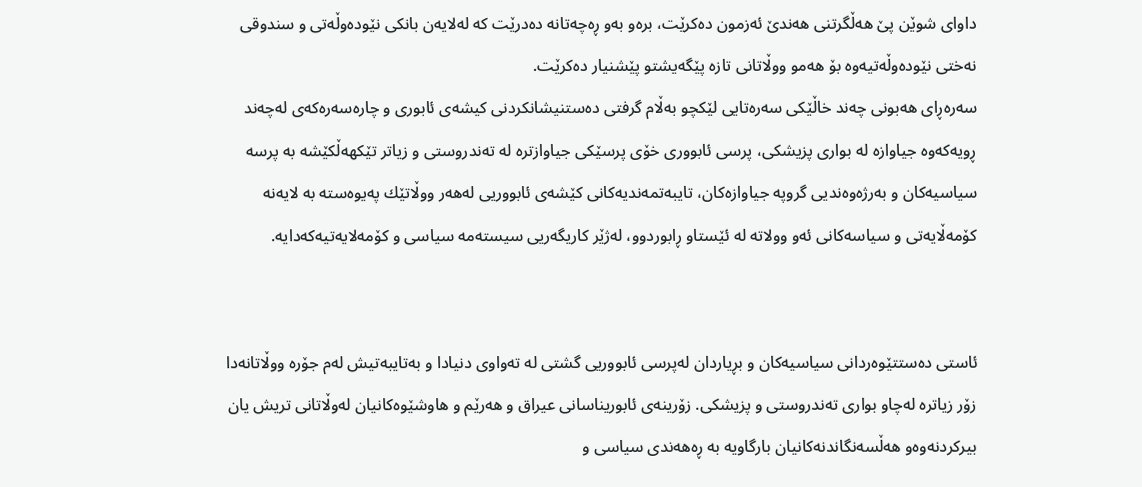داوای شوێن پێ هه‌ڵگرتنی هه‌ندێ ئه‌زمون ده‌كرێت، بره‌و به‌و ڕه‌چه‌تانه‌ ده‌درێت كه له‌لایه‌ن‌ بانكی نێوده‌وڵه‌تی و سندوقی نه‌ختی نێوده‌وڵه‌تیه‌وه‌ بۆ هه‌مو ووڵاتانی تازه‌ پێگه‌یشتو پێشنیار ده‌كرێت.
سه‌ره‌ڕای هه‌بونی چه‌ند خاڵێكی سه‌ره‌تایی لێكچو به‌ڵام گرفتی ده‌ستنیشانكردنی كیشه‌ی ئابوری و چاره‌سه‌ره‌كه‌ی له‌چه‌ند ڕویه‌كه‌وه‌ جیاوازه‌ له‌ بواری پزیشكی‌، پرسی ئابووری خۆی پرسێكی جیاوازتره‌ له‌ ته‌ندروستی و زیاتر تێكهه‌ڵكێشه‌ به‌ پرسه‌ سیاسیه‌كان و به‌رژه‌وه‌ندیی گروپه‌ جیاوازه‌كان، تایبه‌تمه‌ندیه‌كانی كێشه‌ی ئابووریی له‌هه‌ر ووڵاتێك په‌یوه‌سته‌ به‌ لایه‌نه‌ كۆمه‌ڵایه‌تی و سیاسه‌كانی ئه‌و وولاته‌ له‌ ئێستاو ڕابوردوو، له‌ژێر كاریگه‌ریی سیسته‌مه‌ سیاسی و كۆمه‌لایه‌تیه‌كه‌دایه‌.


ئاستی ده‌ستتێوه‌ردانی سیاسیه‌كان و بڕیاردان له‌پرسی ئابووریی گشتی له‌ ته‌واوی دنیادا و به‌تایبه‌تیش له‌م جۆره‌ ووڵاتانه‌دا زۆر زیاتره‌ له‌چاو بواری ته‌ندروستی و پزیشكی. زۆرینه‌ی ئابوریناسانی عیراق و هه‌رێم و هاوشێوه‌كانیان لەوڵاتانی تریش یان بیركردنه‌وه‌و هه‌ڵسه‌نگاندنه‌كانیان بارگاویه‌ به‌ ڕه‌هه‌ندی سیاسی و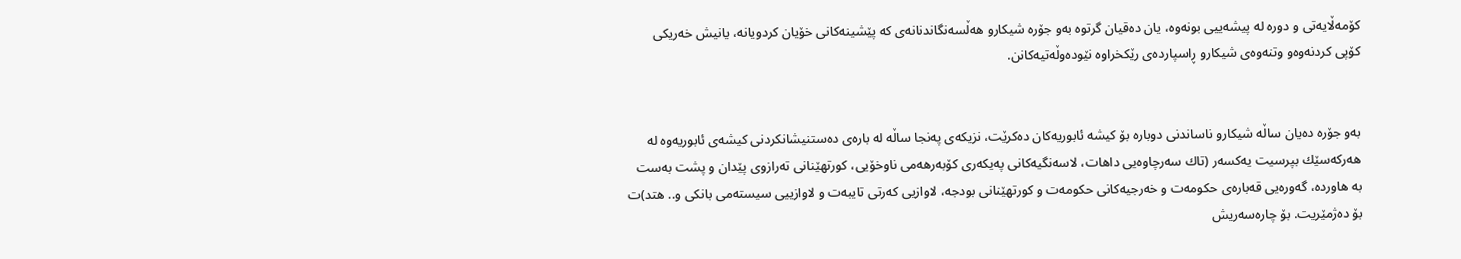كۆمه‌ڵایه‌تی و دوره‌ له‌ پیشه‌ییی بونه‌وه‌، یان ده‌قیان گرتوه‌ به‌و جۆره‌ شیكارو هه‌ڵسه‌نگاندنانه‌ی كه‌ پێشینه‌كانی خۆیان كردویانه‌، یانیش خه‌ریكی كۆپی كردنه‌وه‌و وتنه‌وه‌ی شیكارو ڕاسپارده‌ی رێكخراوه‌ نێوده‌وڵه‌تیه‌كانن.


بەو جۆرە دەیان ساڵە شیكارو ناساندنی دوباره‌ بۆ كیشه‌ ئابوریه‌كان ده‌كرێت، نزیكه‌ی په‌نجا ساڵه‌ له‌ باره‌ی ده‌ستنیشانكردنی كیشه‌ی ئابوریه‌وه‌ له‌ هه‌ركه‌سێك بپرسیت یه‌كسه‌ر (تاك سه‌رچاوه‌یی داهات، لاسه‌نگیه‌كانی په‌یكه‌ری كۆبه‌رهه‌می ناوخۆیی، كورتهێنانی ته‌رازوی پێدان و پشت به‌ست به‌ هاورده‌، گه‌وره‌یی قه‌باره‌ی حكومه‌ت و خه‌رجیه‌كانی حكومه‌ت و كورتهێنانی بودجه‌، لاوازیی كه‌رتی تایبه‌ت و لاوازییی سیسته‌می بانكی و.. هتد)ت بۆ ده‌ژمێریت. بۆ چاره‌سه‌ریش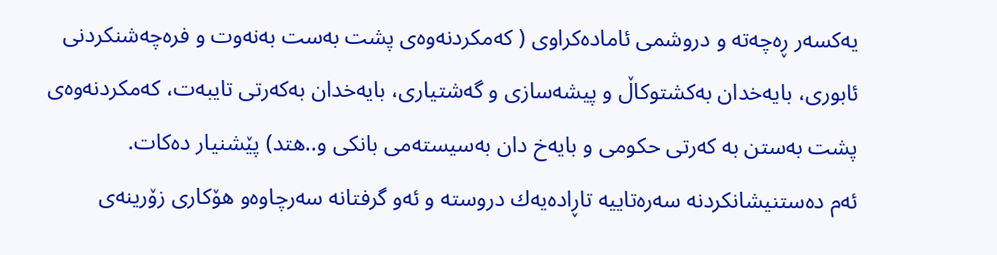یه‌كسه‌ر ڕه‌چه‌ته‌ و دروشمی ئاماده‌كراوی ( كه‌مكردنه‌وه‌ی پشت به‌ست به‌نه‌وت و فره‌چه‌شنكردنی ئابوری، بایه‌خدان به‌كشتوكاڵ و پیشه‌سازی و گه‌شتیاری، بایه‌خدان به‌كه‌رتی تایبه‌ت، كه‌مكردنه‌وه‌ی پشت به‌ستن به‌ كه‌رتی حكومی و بایه‌خ دان به‌سیسته‌می بانكی و..هتد) پێشنیار ده‌كات.
ئه‌م ده‌ستنیشانكردنه‌ سه‌ره‌تاییه‌ تاڕاده‌یه‌ك دروسته‌ و ئه‌و گرفتانه‌ سه‌رچا‌وه‌و هۆكاری زۆرینه‌ی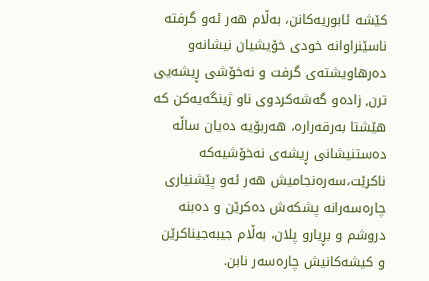كێشه‌ ئابوریه‌كانن، به‌ڵام هه‌ر ئه‌و گرفته‌ ناسێنراوانه‌ خودی خۆیشیان نیشانه‌و ده‌رهاویشته‌ی گرفت و نه‌خۆشی ڕیشه‌یی ترن, زاده‌و گه‌شه‌كردوی ناو ژینگه‌یه‌كن كه‌ هێشتا به‌رقه‌راره‌، هه‌ربۆیه‌ دەیان ساڵە ده‌ستنیشانی ڕیشه‌ی نه‌خۆشیه‌كه‌ ناكرێت،سه‌ره‌نجامیش هه‌ر ئه‌و پێشنیاری چاره‌سه‌رانه‌ پشکەش دەکرێن و دەبنە دروشم و بڕیارو پلان، ‌به‌ڵام جیبه‌جیناكرێن و كیشه‌كانیش چاره‌سه‌ر نابن.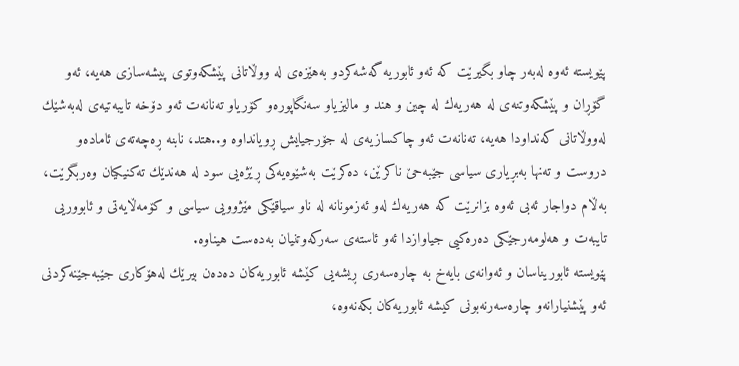پێویسته‌ ئه‌وه‌ له‌به‌ر چاو بگیرێت كه‌ ئه‌و ئابوریه‌ گه‌شه‌كردو به‌هێزه‌ی له‌ ووڵاتانی پێشكه‌وتوی پیشه‌سازی هه‌یه‌، ئه‌و گۆڕان و پێشكه‌وتنه‌ی له‌ هه‌ریه‌ك له‌ چین و هند و مالیزیاو سه‌نگاپوره‌و كۆریاو ته‌نانه‌ت ئه‌و دۆخه‌ تایبه‌تیه‌ی له‌به‌شێك له‌ووڵاتانی كه‌نداودا هه‌یه‌، ته‌نانه‌ت ئه‌و چاكسازیه‌ی له‌ جۆرجیایش ڕویانداوه‌ و..هتد، نابنه‌ ڕه‌چه‌ته‌ی ئاماده‌و دروست و ته‌نها به‌بڕیاری سیاسی جێبه‌حێ ناكرێن، ده‌كرێت به‌شێوه‌یه‌كی ڕێژه‌یی سود له‌ هه‌ندێك ته‌كنیكیان وه‌ربگرێت، به‌ڵام دواجار ئه‌بی ئه‌وه‌ بزانرێت كه‌ هه‌ریه‌ك له‌و ئه‌زمونانه‌ له‌ ناو سیاقێكی مێژوویی سیاسی و كۆمه‌ڵایه‌تی و ئابووریی تایبه‌ت و هه‌لومه‌رجێكی ده‌ره‌كیی جیاوازدا ئه‌و ئاسته‌ی سه‌ركه‌وتنیان به‌ده‌ست هیناوه.
پێویسته‌‌ ئابوریناسان و ئه‌وانه‌ی بایه‌خ به‌ چاره‌سه‌ری ڕیشه‌یی كێشه‌ ئابوریه‌كان ده‌ده‌ن بیرێك له‌هۆكاری جێبه‌جێنه‌كردنی ئه‌و پێشنیارانه‌و چاره‌سه‌رنه‌بونی كیشه ئابوریه‌كان بكه‌نه‌وه‌،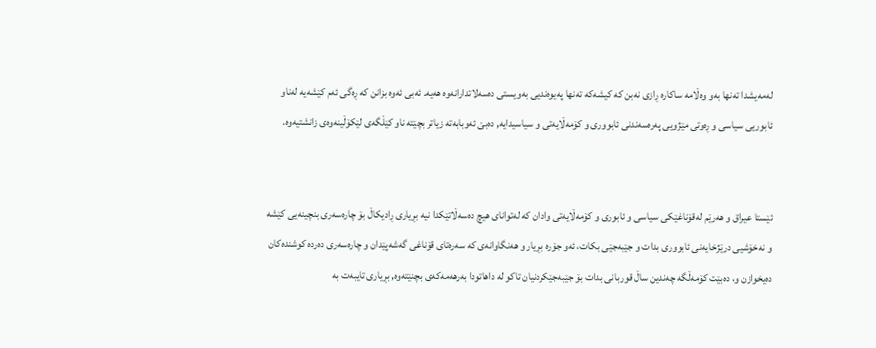له‌مه‌یشدا ته‌نها به‌و وه‌ڵامه‌ ساكاره‌ ڕازی نه‌بن كه‌ كیشه‌كه‌ ته‌نها په‌یوه‌ندیی به‌ویستی ده‌سه‌لاتدارانه‌وه‌ هه‌یه‌. ئه‌بی ئه‌وه‌ بزانن كه‌ ڕه‌گی ئه‌م كێشه‌یه‌ له‌ناو ئابوریی سیاسی و ڕه‌وتی مێژویی په‌ره‌سه‌ندنی ئابووری و كۆمه‌ڵایه‌تی و سیاسیدایه‌, ده‌بێ ئه‌وبابه‌ته‌ زیاتر بچێته‌ ناو كێڵگه‌ی لێكۆڵینه‌وه‌ی زانشتیه‌وه‌.


ئێستا عیراق و هه‌رێم له‌قۆناغێكی سیاسی و ئابوری و كۆمه‌ڵایه‌تی وادان كه‌ له‌توانای هیچ ده‌سه‌ڵاتێكدا نیه‌ بڕیاری ڕادیكاڵ بۆ چاره‌سه‌ری بنچینه‌یی كێشه‌ و نه‌خۆشیی درێژخایه‌نی ئابووری بدات و جێبه‌جێی بكات، ئه‌و جۆره‌ بڕیار و هه‌نگاوانه‌ی كه‌ سه‌ره‌تای قۆناغی گه‌شه‌پێدان و چاره‌سه‌ری ده‌رده‌ كوشنده‌كان ده‌یخوازن و، ده‌بێت كۆمه‌ڵگه‌ چه‌ندین ساڵ قوربانی بدات بۆ جێبه‌جێكردنیان تاكو له‌ داهاتودا به‌رهه‌مه‌كه‌ی بچنێته‌وه‌, بڕیاری تایبه‌ت به‌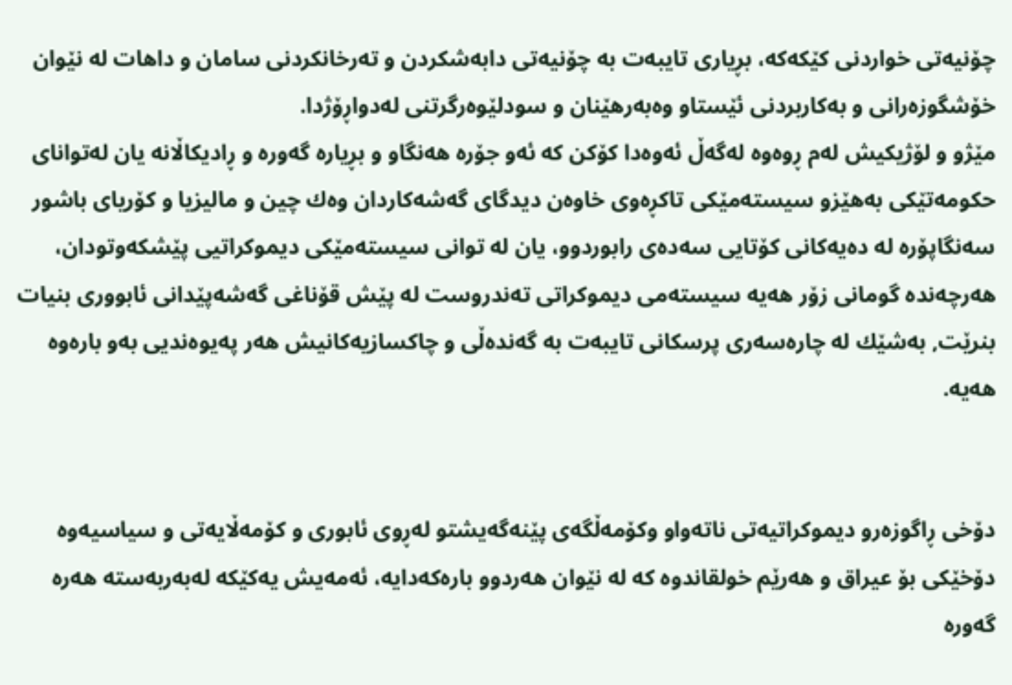چۆنیه‌تی خواردنی كێكه‌كه‌، بڕیاری تایبه‌ت به‌ چۆنیه‌تی دابه‌شكردن و ته‌رخانكردنی سامان و داهات له‌ نێوان خۆشگوزه‌رانی و به‌كاربردنی ئێستاو وه‌به‌رهێنان و سودلێوه‌رگرتنی له‌دواڕۆژدا.
مێژو و لۆژیكیش له‌م ڕوه‌وه‌ له‌گه‌ڵ ئه‌وه‌دا كۆكن كه‌ ئه‌و جۆره‌ هه‌نگاو و بڕیاره‌ گه‌وره‌ و ڕادیكاڵانه‌‌ یان له‌توانای حكومه‌تێكی به‌هێزو سیسته‌مێكی تاكڕه‌وی خاوه‌ن دیدگای گه‌شه‌كاردان‌ وه‌ك چین و مالیزیا و كۆریای باشور سه‌نگاپۆره له‌ ده‌یه‌كانی كۆتایی سه‌ده‌ی رابوردوو‌، یان له‌ توانى سیسته‌مێكی دیموكراتیی پێشكه‌وتودان، هه‌رچه‌نده‌ گومانی زۆر هه‌یه‌ سیسته‌می دیموكراتی ته‌ندروست له‌ پێش قۆناغی گه‌شه‌پێدانی ئابووری بنیات بنرێت, به‌شێك له‌ چاره‌سه‌ری پرسكانی تایبه‌ت به‌ گه‌نده‌ڵی و چاكسازیه‌كانیش هه‌ر په‌یوه‌ندیی به‌و باره‌وه‌ هه‌یه.


دۆخی ڕاگوزه‌رو دیموكراتیه‌تی ناته‌واو وكۆمه‌ڵگه‌ی پێنه‌گه‌یشتو له‌ڕوی ئابوری و كۆمه‌ڵایه‌تی و سیاسیه‌وه‌ دۆخێكی بۆ عیراق و هه‌رێم خولقاندوه‌ كه‌ له‌ نێوان هه‌ردوو باره‌كه‌دایه‌، ئه‌مه‌یش یه‌كێكه‌ له‌به‌ربه‌سته‌ هه‌ره‌ گه‌وره‌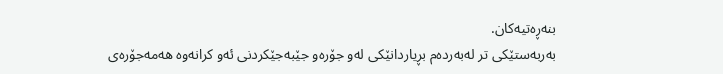بنه‌ڕه‌تیه‌كان.
به‌ربه‌ستێكی تر له‌به‌رده‌م بڕیاردانێكی له‌و جۆره‌و جێبه‌جێكردنی ئه‌و كرانه‌وه‌ هه‌مه‌جۆره‌ی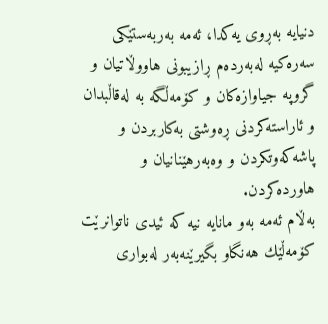دنیایه‌ به‌ڕوی یه‌كدا، ئه‌مه‌ به‌ربه‌ستێكی سه‌ره‌كیه‌ له‌به‌رده‌م ڕازیبونی هاووڵاتیان و گروپه‌ جیاوازه‌كان و كۆمه‌ڵگه‌ به‌ له‌قاڵبدان و ئاراسته‌كردنی ڕه‌وشتی به‌كاربردن و پاشه‌كه‌وتكردن و وه‌به‌رهێنانیان و هاورده‌كردن.
به‌ڵام ئه‌مه‌ به‌و مانایه‌ نیه‌ كه‌ ئیدی ناتوانرێت كۆمه‌ڵێك هه‌نگاو بگیرێنه‌به‌ر له‌بواری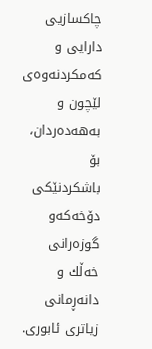چاكسازیی دارایی و كه‌مكردنه‌وه‌ی لێچون و به‌هه‌ده‌ردان، بۆ باشكردنێكی دۆخه‌كه‌و گوزه‌رانی خه‌ڵك و دانه‌ڕمانی زیاتری ئابوری.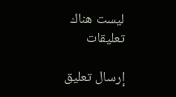ليست هناك تعليقات

إرسال تعليق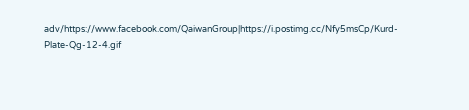adv/https://www.facebook.com/QaiwanGroup|https://i.postimg.cc/Nfy5msCp/Kurd-Plate-Qg-12-4.gif